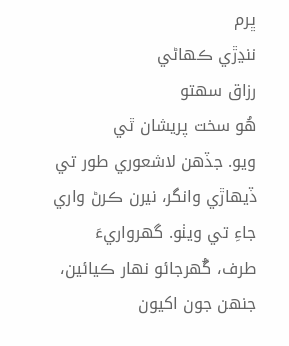ڀرم
ننڍڙي ڪهاڻي
رزاق سهتو
هُو سخت پريشان ٿي
ويو. جڏهن لاشعوري طور تي ڏيهاڙي وانگر، نيرن ڪرڻ واري جاءِ تي ويٺو. گھرواريءَ
طرف، گُھرجائو نهار ڪيائين، جنهن جون اکيون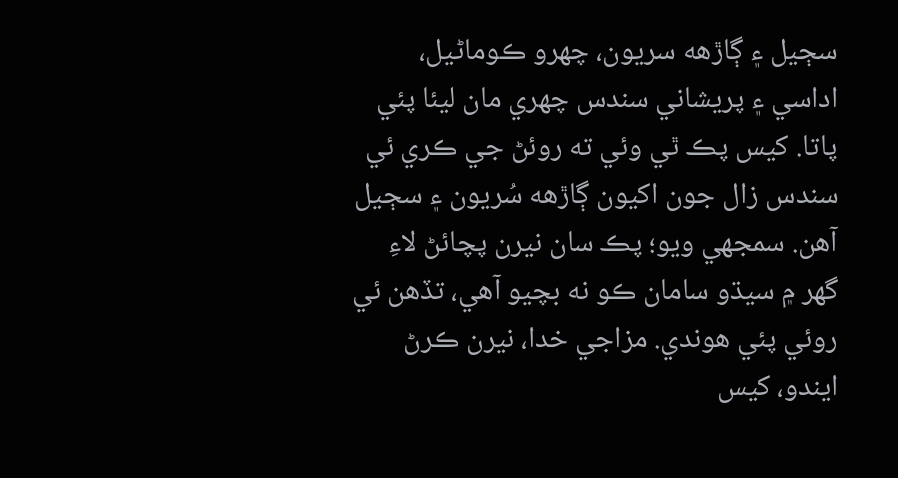سڄيل ۽ ڳاڙهه سريون، چهرو ڪوماڻيل،
اداسي ۽ پريشاني سندس چهري مان ليئا پئي پاتا. کيس پڪ ٿي وئي ته روئڻ جي ڪري ئي
سندس زال جون اکيون ڳاڙهه سُريون ۽ سڄيل آهن. سمجھي ويو؛ پڪ سان نيرن پچائڻ لاءِ
گھر ۾ سيڌو سامان ڪو نه بچيو آهي، تڏهن ئي روئي پئي هوندي. مزاجي خدا، نيرن ڪرڻ
ايندو، کيس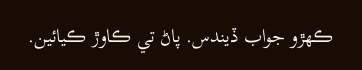ڪهڙو جواب ڏيندس. پاڻ تي ڪاوڙ ڪيائين.